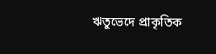ঋতুভেদে প্ৰাকৃতিক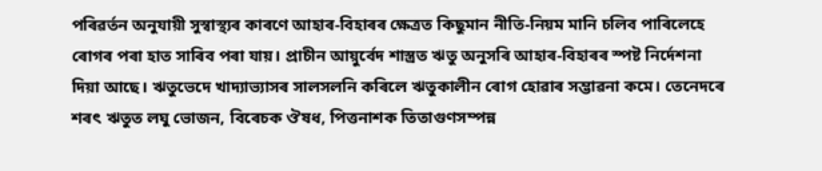পৰিৱৰ্তন অনুযায়ী সুস্বাস্থ্যৰ কাৰণে আহাৰ-বিহাৰৰ ক্ষেত্ৰত কিছুমান নীতি-নিয়ম মানি চলিব পাৰিলেহে ৰোগৰ পৰা হাত সাৰিব পৰা যায়। প্ৰাচীন আয়ুৰ্বেদ শাস্ত্ৰত ঋতু অনুসৰি আহাৰ-বিহাৰৰ স্পষ্ট নিৰ্দেশনা দিয়া আছে। ঋতুভেদে খাদ্যাভ্যাসৰ সালসলনি কৰিলে ঋতুকালীন ৰোগ হোৱাৰ সম্ভাৱনা কমে। তেনেদৰে শৰৎ ঋতুত লঘু ভোজন, বিৰেচক ঔষধ, পিত্তনাশক তিতাগুণসম্পন্ন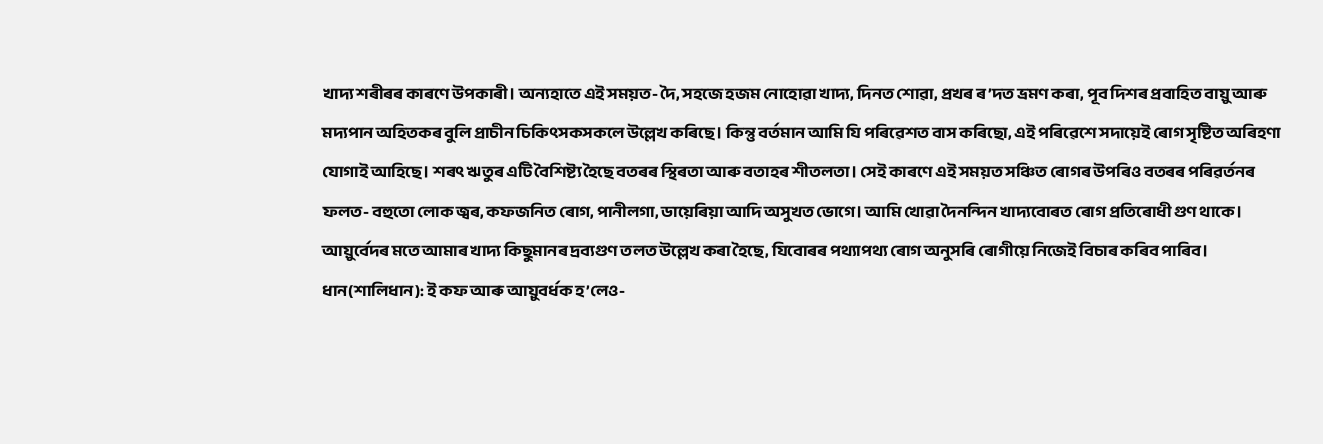খাদ্য শৰীৰৰ কাৰণে উপকাৰী। অন্যহাতে এই সময়ত- দৈ, সহজে হজম নোহোৱা খাদ্য, দিনত শোৱা, প্ৰখৰ ৰ’দত ভ্ৰমণ কৰা, পূব দিশৰ প্ৰবাহিত বায়ু আৰু মদ্যপান অহিতকৰ বুলি প্ৰাচীন চিকিৎসকসকলে উল্লেখ কৰিছে। কিন্তু বৰ্তমান আমি যি পৰিৱেশত বাস কৰিছো, এই পৰিৱেশে সদায়েই ৰোগ সৃষ্টিত অৰিহণা যোগাই আহিছে। শৰৎ ঋতুৰ এটি বৈশিষ্ট্য হৈছে বতৰৰ স্থিৰতা আৰু বতাহৰ শীতলতা। সেই কাৰণে এই সময়ত সঞ্চিত ৰোগৰ উপৰিও বতৰৰ পৰিৱৰ্তনৰ ফলত- বহুতো লোক জ্বৰ, কফজনিত ৰোগ, পানীলগা, ডায়েৰিয়া আদি অসুখত ভোগে। আমি খোৱা দৈনন্দিন খাদ্যবোৰত ৰোগ প্ৰতিৰোধী গুণ থাকে। আয়ুৰ্বেদৰ মতে আমাৰ খাদ্য কিছুমানৰ দ্ৰব্যগুণ তলত উল্লেখ কৰা হৈছে, যিবোৰৰ পথ্যাপথ্য ৰোগ অনুসৰি ৰোগীয়ে নিজেই বিচাৰ কৰিব পাৰিব। ধান(শালিধান): ই কফ আৰু আয়ুবৰ্ধক হ’লেও-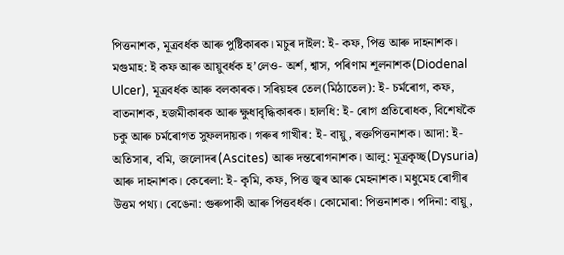পিত্তনাশক, মূত্ৰবৰ্ধক আৰু পুষ্টিকাৰক। মচুৰ দাইল: ই- কফ, পিত্ত আৰু দাহনাশক। মগুমাহ: ই কফ আৰু আয়ুবৰ্ধক হ’লেও- অৰ্শ, শ্বাস, পৰিণাম শূলনাশক(Diodenal Ulcer), মূত্ৰবৰ্ধক আৰু বলকাৰক। সৰিয়হৰ তেল(মিঠাতেল): ই- চৰ্মৰোগ, কফ, বাতনাশক, হজমীকাৰক আৰু ক্ষুধাবৃদ্ধিকাৰক। হালধি: ই- ৰোগ প্ৰতিৰোধক, বিশেষকৈ চকু আৰু চৰ্মৰোগত সুফলদায়ক। গৰুৰ গাখীৰ: ই- বায়ু, ৰক্তপিত্তনাশক। আদা: ই- অতিসাৰ, বমি, জলোদৰ(Ascites) আৰু দন্তৰোগনাশক। আলু: মূত্ৰকৃচ্ছ(Dysuria) আৰু দাহনাশক। কেৰেলা: ই- কৃমি, কফ, পিত্ত জ্বৰ আৰু মেহনাশক। মধুমেহ ৰোগীৰ উত্তম পথ্য। বেঙেনা: গুৰুপাকী আৰু পিত্তবৰ্ধক। কোমোৰা: পিত্তনাশক। পদিনা: বায়ু,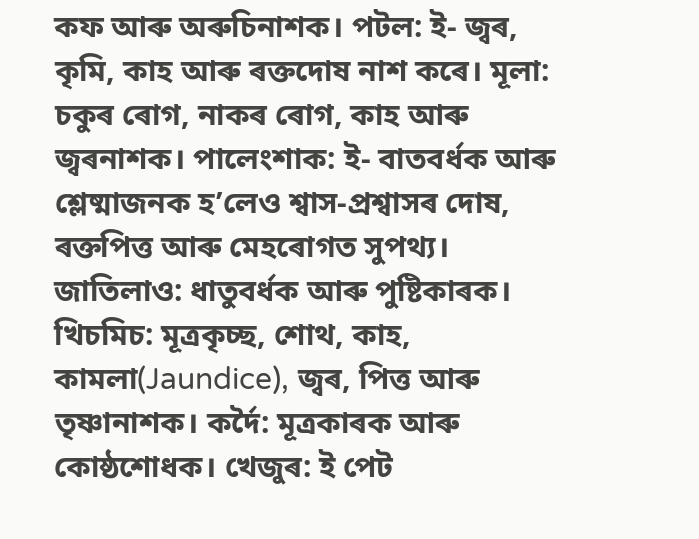কফ আৰু অৰুচিনাশক। পটল: ই- জ্বৰ, কৃমি, কাহ আৰু ৰক্তদোষ নাশ কৰে। মূলা: চকুৰ ৰোগ, নাকৰ ৰোগ, কাহ আৰু জ্বৰনাশক। পালেংশাক: ই- বাতবৰ্ধক আৰু শ্লেষ্মাজনক হ’লেও শ্বাস-প্ৰশ্বাসৰ দোষ, ৰক্তপিত্ত আৰু মেহৰোগত সুপথ্য। জাতিলাও: ধাতুবৰ্ধক আৰু পুষ্টিকাৰক। খিচমিচ: মূত্ৰকৃচ্ছ, শোথ, কাহ, কামলা(Jaundice), জ্বৰ, পিত্ত আৰু তৃষ্ণানাশক। কৰ্দৈ: মূত্ৰকাৰক আৰু কোষ্ঠশোধক। খেজুৰ: ই পেট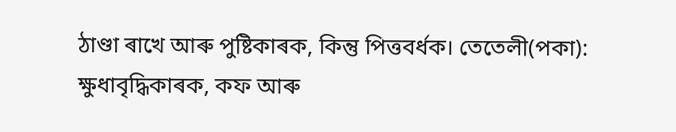ঠাণ্ডা ৰাখে আৰু পুষ্টিকাৰক, কিন্তু পিত্তবৰ্ধক। তেতেলী(পকা): ক্ষুধাবৃদ্ধিকাৰক, কফ আৰু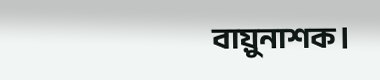বায়ুনাশক।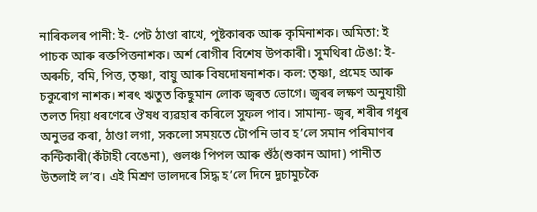নাৰিকলৰ পানী: ই- পেট ঠাণ্ডা ৰাখে, পুষ্টকাৰক আৰু কৃমিনাশক। অমিতা: ই পাচক আৰু ৰক্তপিত্তনাশক। অৰ্শ ৰোগীৰ বিশেষ উপকাৰী। সুমথিৰা টেঙা: ই- অৰুচি, বমি, পিত্ত, তৃষ্ণা, বায়ু আৰু বিষদোষনাশক। কল: তৃষ্ণা, প্ৰমেহ আৰু চকুৰোগ নাশক। শৰৎ ঋতুত কিছুমান লোক জ্বৰত ভোগে। জ্বৰৰ লক্ষণ অনুযায়ী তলত দিয়া ধৰণেৰে ঔষধ ব্যৱহাৰ কৰিলে সুফল পাব। সামান্য- জ্বৰ, শৰীৰ গধুৰ অনুভৱ কৰা, ঠাণ্ডা লগা, সকলো সময়তে টোপনি ভাব হ’লে সমান পৰিমাণৰ কন্টিকাৰী(কঁটাহী বেঙেনা), গুলঞ্চ পিপল আৰু শুঁঠ(শুকান আদা) পানীত উতলাই ল’ব। এই মিশ্ৰণ ভালদৰে সিদ্ধ হ’লে দিনে দুচামুচকৈ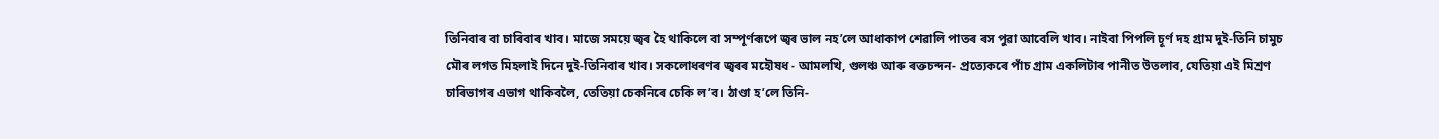তিনিবাৰ বা চাৰিবাৰ খাব। মাজে সময়ে জ্বৰ হৈ থাকিলে বা সম্পূৰ্ণৰূপে জ্বৰ ভাল নহ’লে আধাকাপ শেৱালি পাতৰ ৰস পুৱা আবেলি খাব। নাইবা পিপলি চূৰ্ণ দহ গ্ৰাম দুই-তিনি চামুচ মৌৰ লগত মিহলাই দিনে দুই-তিনিবাৰ খাব। সকলোধৰণৰ জ্বৰৰ মহৌষধ - আমলখি, গুলঞ্চ আৰু ৰক্তচন্দন- প্ৰত্যেকৰে পাঁচ গ্ৰাম একলিটাৰ পানীত উতলাব, যেতিয়া এই মিশ্ৰণ চাৰিভাগৰ এভাগ থাকিবলৈ, তেতিয়া চেকনিৰে চেকি ল’ব। ঠাণ্ডা হ’লে তিনি-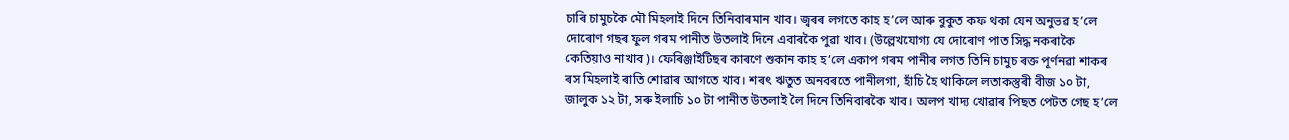চাৰি চামুচকৈ মৌ মিহলাই দিনে তিনিবাৰমান খাব। জ্বৰৰ লগতে কাহ হ’লে আৰু বুকুত কফ থকা যেন অনুভৱ হ’লে দোৰোণ গছৰ ফুল গৰম পানীত উতলাই দিনে এবাৰকৈ পুৱা খাব। (উল্লেখযোগ্য যে দোৰোণ পাত সিদ্ধ নকৰাকৈ কেতিয়াও নাখাব)। ফেৰিঞ্জাইটিছৰ কাৰণে শুকান কাহ হ’লে একাপ গৰম পানীৰ লগত তিনি চামুচ ৰক্ত পূৰ্ণনৱা শাকৰ ৰস মিহলাই ৰাতি শোৱাৰ আগতে খাব। শৰৎ ঋতুত অনবৰতে পানীলগা, হাঁচি হৈ থাকিলে লতাকস্তুৰী বীজ ১০ টা, জালুক ১২ টা, সৰু ইলাচি ১০ টা পানীত উতলাই লৈ দিনে তিনিবাৰকৈ খাব। অলপ খাদ্য খোৱাৰ পিছত পেটত গেছ হ’লে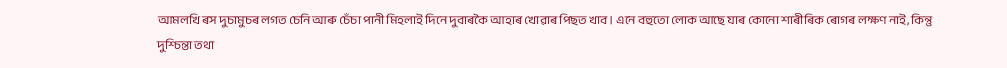আমলখি ৰস দুচামুচৰ লগত চেনি আৰু চেঁচা পানী মিহলাই দিনে দুবাৰকৈ আহাৰ খোৱাৰ পিছত খাব। এনে বহুতো লোক আছে যাৰ কোনো শাৰীৰিক ৰোগৰ লক্ষণ নাই, কিন্তু দুশ্চিন্তা তথা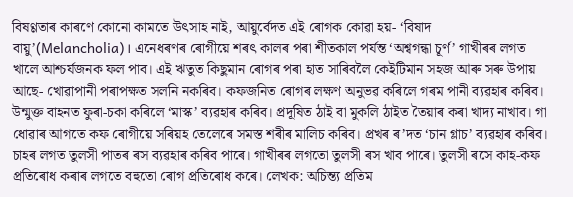বিষণ্ণতাৰ কাৰণে কোনো কামতে উৎসাহ নাই, আয়ুৰ্বেদত এই ৰোগক কোৱা হয়- ‘বিষাদ বায়ু’(Melancholia)। এনেধৰণৰ ৰোগীয়ে শৰৎ কালৰ পৰা শীতকাল পৰ্যন্ত ‘অশ্বগন্ধা চূৰ্ণ’ গাখীৰৰ লগত খালে আশ্চৰ্যজনক ফল পাব। এই ঋতুত কিছুমান ৰোগৰ পৰা হাত সাৰিবলৈ কেইটিমান সহজ আৰু সৰু উপায় আছে- খোৱাপানী পৰাপক্ষত সলনি নকৰিব। কফজনিত ৰোগৰ লক্ষণ অনুভৱ কৰিলে গৰম পানী ব্যৱহাৰ কৰিব। উন্মুক্ত বাহনত ফুৰা-চকা কৰিলে ‘মাস্ক’ ব্যৱহাৰ কৰিব। প্ৰদূষিত ঠাই বা মুকলি ঠাইত তৈয়াৰ কৰা খাদ্য নাখাব। গা ধোৱাৰ আগতে কফ ৰোগীয়ে সৰিয়হ তেলেৰে সমস্ত শৰীৰ মালিচ কৰিব। প্ৰখৰ ৰ’দত ‘চান গ্লাচ’ ব্যৱহাৰ কৰিব। চাহৰ লগত তুলসী পাতৰ ৰস ব্যৱহাৰ কৰিব পাৰে। গাখীৰৰ লগতো তুলসী ৰস খাব পাৰে। তুলসী ৰসে কাহ-কফ প্ৰতিৰোধ কৰাৰ লগতে বহুতো ৰোগ প্ৰতিৰোধ কৰে। লেখক: অচিন্ত্য প্ৰতিম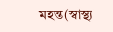মহন্ত(স্বাস্থ্য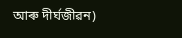আৰু দীৰ্ঘজীৱন)